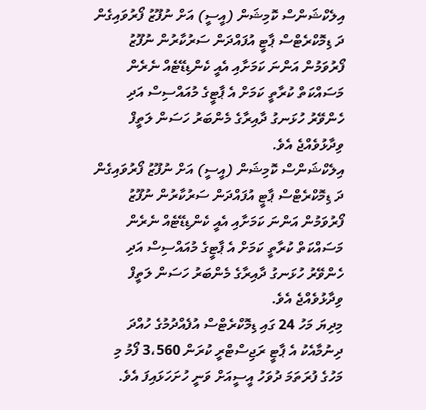އިލެކްޝަންސް ކޮމިޝަން (އީސީ) އަށް ނުފޫޒު ފޯރުވައިގެން ދަ ޑިމޮކްރެޓްސް ޕާޓީ އުފައްދަން ސަރުކާރުން ނުފޫޒު ފޯރުވަމުން އަންނަ ކަމަށާއި އެއީ ކެންޑިޑޭޓެއް ނެރެން މަސައްކަތް ކުރާތީ ކަމަށް އެ ޕާޓީގެ މުއައްސިސް އަދި ހެންވޭރު ހުޅަނގު ދާއިރާގެ މެންބަރު ހަސަން ލަތީފް ވިދާޅުވެއްޖެ އެވެ.
އިލެކްޝަންސް ކޮމިޝަން (އީސީ) އަށް ނުފޫޒު ފޯރުވައިގެން ދަ ޑިމޮކްރެޓްސް ޕާޓީ އުފައްދަން ސަރުކާރުން ނުފޫޒު ފޯރުވަމުން އަންނަ ކަމަށާއި އެއީ ކެންޑިޑޭޓެއް ނެރެން މަސައްކަތް ކުރާތީ ކަމަށް އެ ޕާޓީގެ މުއައްސިސް އަދި ހެންވޭރު ހުޅަނގު ދާއިރާގެ މެންބަރު ހަސަން ލަތީފް ވިދާޅުވެއްޖެ އެވެ.
މިދިޔަ މަހު 24 ގައި ޑިމޮކްރެޓްސް އުފެއްދުމުގެ ހުއްދަ ދިނުމާއެކު އެ ޕާޓީ ރަޖިސްޓްރީ ކުރަން 3،560 ފޯމު މި މަހުގެ ފުރަތަމަ ދުވަހު އީސީއަށް ވަނީ ހުށަހަޅައިފަ އެވެ.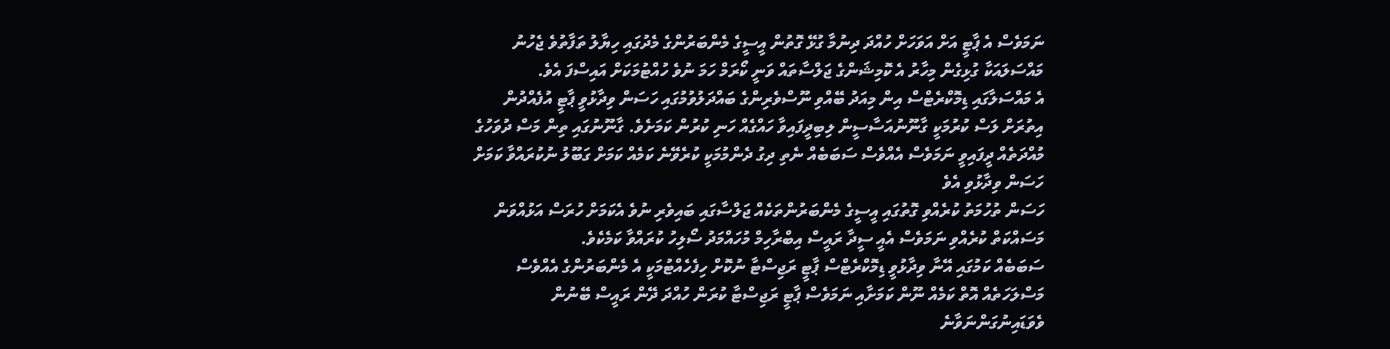ނަމަވެސް އެ ޕާޓީ އަށް އަވަހަށް ހުއްދަ ދިނުމާ ގުޅޭ ގޮތުން އީސީގެ މެންބަރުންގެ މެދުގައި ހިޔާލު ތަފާތުވެ ޖެހުނު މައްސަލައަކާ ގުޅިގެން މިހާރު އެ ކޮމިޝަންގެ ޖަލްސާތައް ވަނީ ކޯރަމް ހަމަ ނުވެ ހުއްޓުމަކަށް އައިސްފަ އެވެ.
އެ މައްސަލާގައި ޑިމޮކްރެޓްސް އިން މިއަދު ބޭއްވި ނޫސްވެރިންގެ ބައްދަލުވުމުގައި ހަސަން ވިދާޅުވީ ޕާޓީ އުފެއްދުން އިތުރަށް ލަސް ކުރުމަކީ ގާނޫނުއަސާސީން ލިބިދީފައިވާ ހައްގެއް ހަނި ކުރުން ކަމަށެވެ. ގާނޫނުގައި ތިން މަސް ދުވަހުގެ މުއްދަތެއް ދީފައިވީ ނަމަވެސް އެއްވެސް ސަބަބެއް ނެތި ދިގު ދެންމުމަކީ ކުރެވޭނެ ކަމެއް ކަމަށް ގަބޫލު ނުކުރައްވާ ކަމަށް ހަސަން ވިދާޅުވި އެވެ
ހަސަން ތުހުމަތު ކުރެއްވި ގޮތުގައި އީސީގެ މެންބަރުންތަކެއް ޖަލްސާގައި ބައިވެރި ނުވެ އެކަމަށް ހުރަސް އަޅުއްވަން މަސައްކަތް ކުރެއްވި ނަމަވެސް އެއީ ސީދާ ރައީސް އިބްރާހިމް މުހައްމަދު ސޯލިހު ކުރައްވާ ކަމެކެވެ.
ސަބަބެއް ކަމުގައި އޭނާ ވިދާޅުވީ ޑިމޮކްރެޓްސް ޕާޓީ ރަޖިސްޓާ ނުކޮށް ހިފެހެއްޓުމަކީ އެ މެންބަރުންގެ އެއްވެސް މަސްލަހަތެއް އޮތް ކަމެއް ނޫން ކަމަށާއި ނަމަވެސް ޕާޓީ ރަޖިސްޓާ ކުރަން ހުއްދަ ދޭން ރައީސް ބޭނުން ވެވަޑައިނުގަންނަވާނެ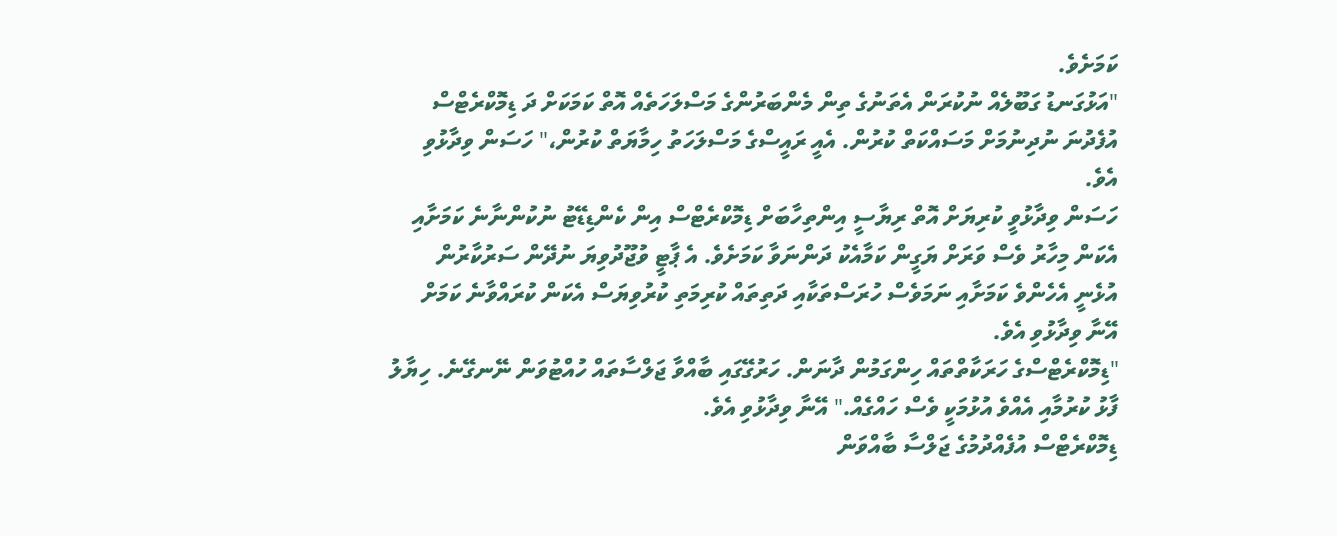ކަމަށެވެ.
"އަޅުގަނޑު ގަބޫލެއް ނުކުރަން އެތަނުގެ ތިން މެންބަރުންގެ މަސްލަހަތެއް އޮތް ކަމަކަށް ދަ ޑިމޮކްރެޓްސް އުފެދުނަ ނުދިނުމަށް މަސައްކަތް ކުރުން. އެއީ ރައީސްގެ މަސްލަހަތު ހިމާޔަތް ކުރުން،" ހަސަން ވިދާޅުވި އެވެ.
ހަސަން ވިދާޅުވީ ކުރިޔަށް އޮތް ރިޔާސީ އިންތިހާބަށް ޑިމޮކްރެޓްސް އިން ކެންޑިޑޭޓު ނުކުންނާނެ ކަމަށާއި އެކަން މިހާރު ވެސް ވަރަށް ޔަގީން ކަމާއެކު ދަންނަވާ ކަމަށެވެ. އެ ޕާޓީ ވުޖޫދުވިޔަ ނުދޭން ސަރުކާރުން އުޅެނީ އެހެންވެ ކަމަށާއި ނަމަވެސް ހުރަސްތަކާއި ދަތިތައް ކުރިމަތި ކުރުވިޔަސް އެކަން ކުރައްވާނެ ކަމަށް އޭނާ ވިދާޅުވި އެވެ.
"ޑިމޮކްރެޓްސްގެ ހަރަކާތްތައް ހިންގަމުން ދާނަން. ހަރުގޭގައި ބާއްވާ ޖަލްސާތައް ހުއްޓުވަން ނޭނގޭނެ. ހިޔާލު ފާޅު ކުރުމާއި އެއްވެ އުޅުމަކީ ވެސް ހައްގެއް." އޭނާ ވިދާޅުވި އެވެ.
ޑިމޮކްރެޓްސް އުފެއްދުމުގެ ޖަލްސާ ބާއްވަން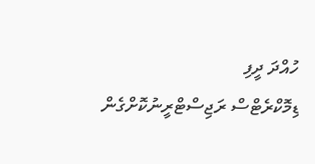ހުއްދަ ދީފި
ޑިމޮކްރެޓްސް ރަޖިސްޓްރީނުކޮށްގެން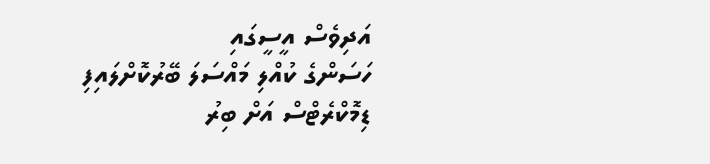އަދިވެސް އީސީގައި
ހަސަންގެ ކުއްލި މައްސަލަ ބޭރުކޮށްލައިފި
ޑިމޮކްރެޓްސް އަށް ބިރު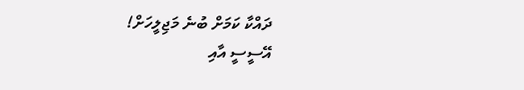ދައްކާ ކަމަށް ބުނެ މަޖިލީހަށް!
އޭސީސީ އާއި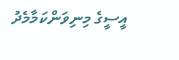އީސީގެ މިނިވަންކަމާމެދު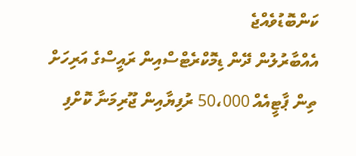ކަންބޮޑުވެއްޖެ
އެއްބާރުލުން ދޭން ޑިމޮކްރެޓްސްއިން ރައީސްގެ އަރިހަށް
ތިން ޕާޓީއެއް 50،000 ރުފިޔާއިން ޖޫރިމަނާ ކޮށްފި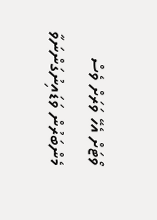ވޯޓަށް އެހޭ ވަރަށް ވެސް މެންބަރުން ވަޑައިނުގަންނަވާ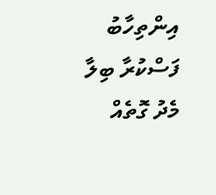އިންތިހާބު ފަސްކުރާ ބިލާ މެދު ގޮތެއް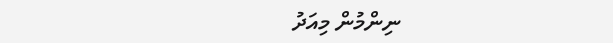ނިންމުން މިއަދު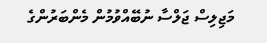މަޖިލިސް ޖަލްސާ ނުބޭއްވުމުން މެންބަރުންގެ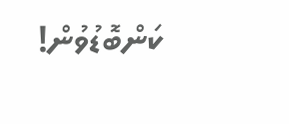ކަންބޮޑުވުން!